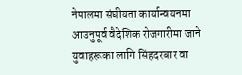नेपालमा संघीयता कार्यान्वयनमा आउनुपूर्व वैदेशिक रोजगारीमा जाने युवाहरूका लागि सिंहदरबार वा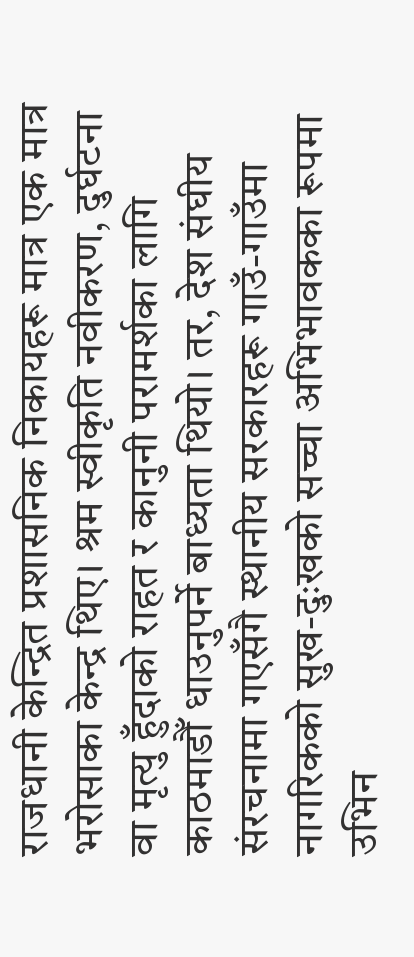राजधानी केन्द्रित प्रशासनिक निकायहरू मात्र एक मात्र भरोसाका केन्द्र थिए। श्रम स्वीकृति नवीकरण, दुर्घटना वा मृत्यु हुँदाको राहत र कानुनी परामर्शका लागि काठमाडौँ धाउनुपर्ने बाध्यता थियो। तर, देश संघीय संरचनामा गएसँगै स्थानीय सरकारहरू गाउँ-गाउँमा नागरिकको सुख-दुःखको सच्चा अभिभावकका रूपमा उभिन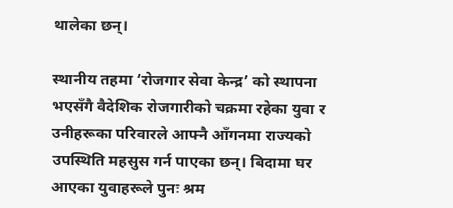थालेका छन्।

स्थानीय तहमा ‘रोजगार सेवा केन्द्र’ को स्थापना भएसँगै वैदेशिक रोजगारीको चक्रमा रहेका युवा र उनीहरूका परिवारले आफ्नै आँगनमा राज्यको उपस्थिति महसुस गर्न पाएका छन्। बिदामा घर आएका युवाहरूले पुनः श्रम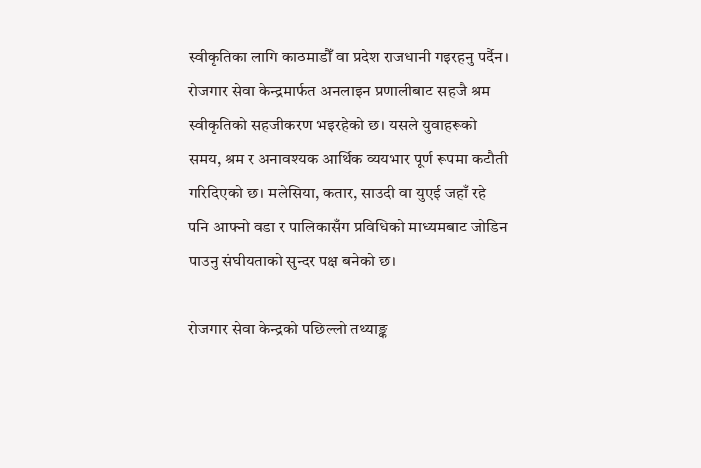स्वीकृतिका लागि काठमाडौँ वा प्रदेश राजधानी गइरहनु पर्दैन। रोजगार सेवा केन्द्रमार्फत अनलाइन प्रणालीबाट सहजै श्रम स्वीकृतिको सहजीकरण भइरहेको छ। यसले युवाहरूको समय, श्रम र अनावश्यक आर्थिक व्ययभार पूर्ण रूपमा कटौती गरिदिएको छ। मलेसिया, कतार, साउदी वा युएई जहाँ रहे पनि आफ्नो वडा र पालिकासँग प्रविधिको माध्यमबाट जोडिन पाउनु संघीयताको सुन्दर पक्ष बनेको छ।

रोजगार सेवा केन्द्रको पछिल्लो तथ्याङ्क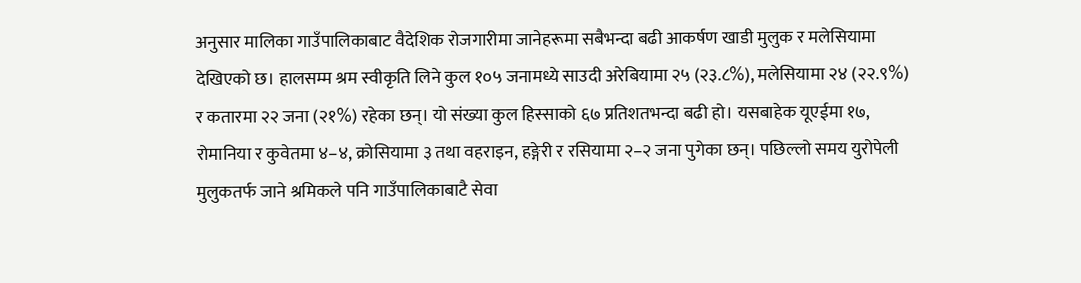अनुसार मालिका गाउँपालिकाबाट वैदेशिक रोजगारीमा जानेहरूमा सबैभन्दा बढी आकर्षण खाडी मुलुक र मलेसियामा देखिएको छ। हालसम्म श्रम स्वीकृति लिने कुल १०५ जनामध्ये साउदी अरेबियामा २५ (२३.८%), मलेसियामा २४ (२२.९%) र कतारमा २२ जना (२१%) रहेका छन्। यो संख्या कुल हिस्साको ६७ प्रतिशतभन्दा बढी हो। यसबाहेक यूएईमा १७, रोमानिया र कुवेतमा ४–४, क्रोसियामा ३ तथा वहराइन, हङ्गेरी र रसियामा २–२ जना पुगेका छन्। पछिल्लो समय युरोपेली मुलुकतर्फ जाने श्रमिकले पनि गाउँपालिकाबाटै सेवा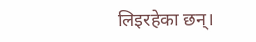लिइरहेका छन्।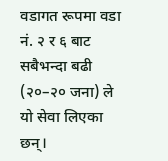वडागत रूपमा वडा नं. २ र ६ बाट सबैभन्दा बढी (२०–२० जना) ले यो सेवा लिएका छन्।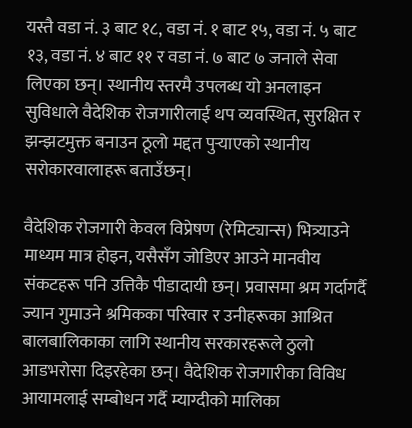यस्तै वडा नं. ३ बाट १८, वडा नं. १ बाट १५, वडा नं. ५ बाट १३, वडा नं. ४ बाट ११ र वडा नं. ७ बाट ७ जनाले सेवा लिएका छन्। स्थानीय स्तरमै उपलब्ध यो अनलाइन सुविधाले वैदेशिक रोजगारीलाई थप व्यवस्थित, सुरक्षित र झन्झटमुक्त बनाउन ठूलो मद्दत पुर्‍याएको स्थानीय सरोकारवालाहरू बताउँछन्।

वैदेशिक रोजगारी केवल विप्रेषण (रेमिट्यान्स) भित्र्याउने माध्यम मात्र होइन, यसैसँग जोडिएर आउने मानवीय संकटहरू पनि उत्तिकै पीडादायी छन्। प्रवासमा श्रम गर्दागर्दै ज्यान गुमाउने श्रमिकका परिवार र उनीहरूका आश्रित बालबालिकाका लागि स्थानीय सरकारहरूले ठुलो आडभरोसा दिइरहेका छन्। वैदेशिक रोजगारीका विविध आयामलाई सम्बोधन गर्दै म्याग्दीको मालिका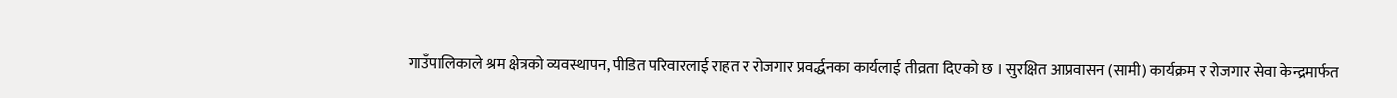गाउँपालिकाले श्रम क्षेत्रको व्यवस्थापन, पीडित परिवारलाई राहत र रोजगार प्रवर्द्धनका कार्यलाई तीव्रता दिएको छ । सुरक्षित आप्रवासन (सामी) कार्यक्रम र रोजगार सेवा केन्द्रमार्फत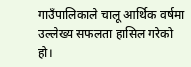गाउँपालिकाले चालू आर्थिक वर्षमा उल्लेख्य सफलता हासिल गरेको हो।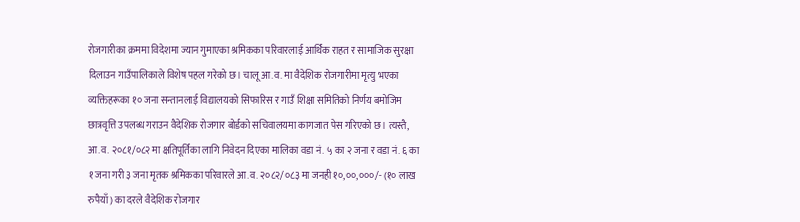रोजगारीका क्रममा विदेशमा ज्यान गुमाएका श्रमिकका परिवारलाई आर्थिक राहत र सामाजिक सुरक्षा दिलाउन गाउँपालिकाले विशेष पहल गरेको छ। चालू आ.व. मा वैदेशिक रोजगारीमा मृत्यु भएका व्यक्तिहरूका १० जना सन्तानलाई विद्यालयको सिफारिस र गाउँ शिक्षा समितिको निर्णय बमोजिम छात्रवृत्ति उपलब्ध गराउन वैदेशिक रोजगार बोर्डको सचिवालयमा कागजात पेस गरिएको छ। त्यस्तै, आ.व. २०८१/०८२ मा क्षतिपूर्तिका लागि निवेदन दिएका मालिका वडा नं. ५ का २ जना र वडा नं. ६ का १ जना गरी ३ जना मृतक श्रमिकका परिवारले आ.व. २०८२/०८३ मा जनही १०,००,०००/- (१० लाख रुपैयाँ) का दरले वैदेशिक रोजगार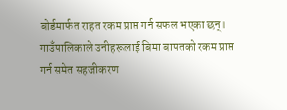बोर्डमार्फत राहत रकम प्राप्त गर्न सफल भएका छन्। गाउँपालिकाले उनीहरूलाई बिमा बापतको रकम प्राप्त गर्न समेत सहजीकरण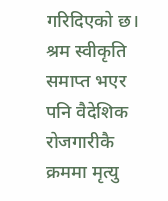गरिदिएको छ। श्रम स्वीकृति समाप्त भएर पनि वैदेशिक रोजगारीकै क्रममा मृत्यु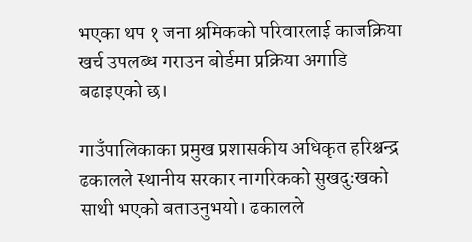भएका थप १ जना श्रमिकको परिवारलाई काजक्रिया खर्च उपलब्ध गराउन बोर्डमा प्रक्रिया अगाडि बढाइएको छ।

गाउँपालिकाका प्रमुख प्रशासकीय अधिकृत हरिश्चन्द्र ढकालले स्थानीय सरकार नागरिकको सुखदुःखको साथी भएको बताउनुभयो। ढकालले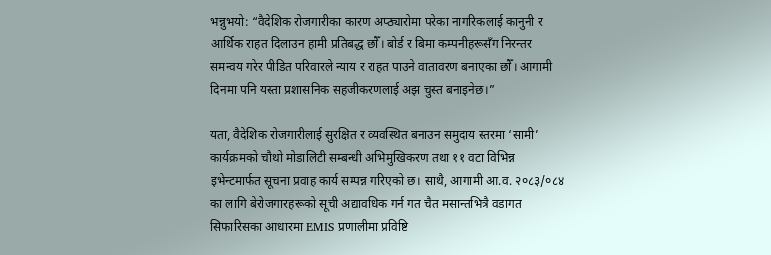भन्नुभयो: “वैदेशिक रोजगारीका कारण अप्ठ्यारोमा परेका नागरिकलाई कानुनी र आर्थिक राहत दिलाउन हामी प्रतिबद्ध छौँ। बोर्ड र बिमा कम्पनीहरूसँग निरन्तर समन्वय गरेर पीडित परिवारले न्याय र राहत पाउने वातावरण बनाएका छौँ। आगामी दिनमा पनि यस्ता प्रशासनिक सहजीकरणलाई अझ चुस्त बनाइनेछ।”

यता, वैदेशिक रोजगारीलाई सुरक्षित र व्यवस्थित बनाउन समुदाय स्तरमा ‘सामी’ कार्यक्रमको चौथो मोडालिटी सम्बन्धी अभिमुखिकरण तथा ११ वटा विभिन्न इभेन्टमार्फत सूचना प्रवाह कार्य सम्पन्न गरिएको छ। साथै, आगामी आ.व. २०८३/०८४ का लागि बेरोजगारहरूको सूची अद्यावधिक गर्न गत चैत मसान्तभित्रै वडागत सिफारिसका आधारमा EMIS प्रणालीमा प्रविष्टि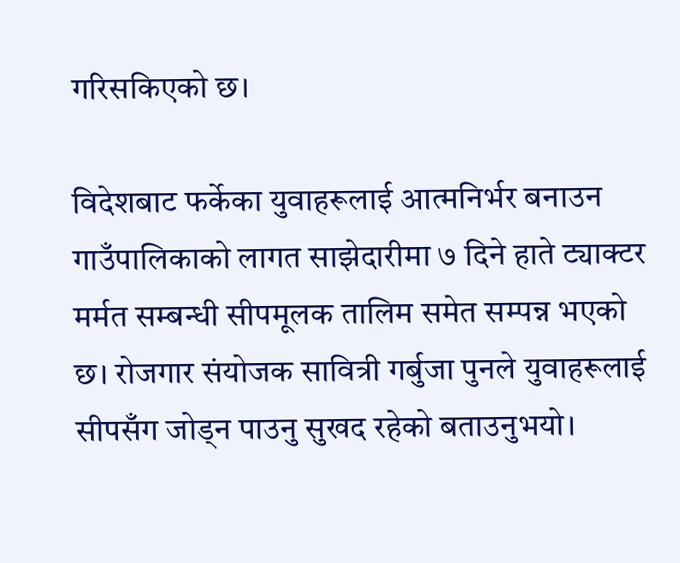गरिसकिएको छ।

विदेशबाट फर्केका युवाहरूलाई आत्मनिर्भर बनाउन गाउँपालिकाको लागत साझेदारीमा ७ दिने हाते ट्याक्टर मर्मत सम्बन्धी सीपमूलक तालिम समेत सम्पन्न भएको छ। रोजगार संयोजक सावित्री गर्बुजा पुनले युवाहरूलाई सीपसँग जोड्न पाउनु सुखद रहेको बताउनुभयो।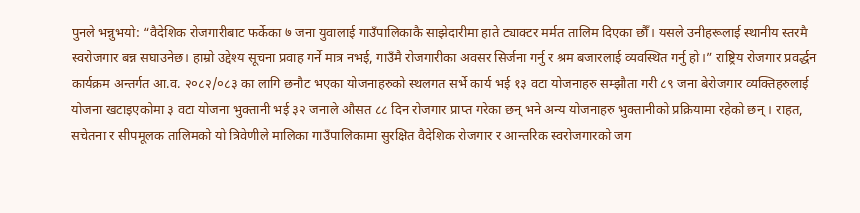पुनले भन्नुभयो: “वैदेशिक रोजगारीबाट फर्केका ७ जना युवालाई गाउँपालिकाकै साझेदारीमा हाते ट्याक्टर मर्मत तालिम दिएका छौँ। यसले उनीहरूलाई स्थानीय स्तरमै स्वरोजगार बन्न सघाउनेछ। हाम्रो उद्देश्य सूचना प्रवाह गर्ने मात्र नभई, गाउँमै रोजगारीका अवसर सिर्जना गर्नु र श्रम बजारलाई व्यवस्थित गर्नु हो।” राष्ट्रिय रोजगार प्रवर्द्धन कार्यक्रम अन्तर्गत आ.व. २०८२/०८३ का लागि छनौट भएका योजनाहरुको स्थलगत सर्भे कार्य भई १३ वटा योजनाहरु सम्झौता गरी ८९ जना बेरोजगार व्यक्तिहरुलाई योजना खटाइएकोमा ३ वटा योजना भुक्तानी भई ३२ जनाले औसत ८८ दिन रोजगार प्राप्त गरेका छन् भने अन्य योजनाहरु भुक्तानीको प्रक्रियामा रहेको छन् । राहत, सचेतना र सीपमूलक तालिमको यो त्रिवेणीले मालिका गाउँपालिकामा सुरक्षित वैदेशिक रोजगार र आन्तरिक स्वरोजगारको जग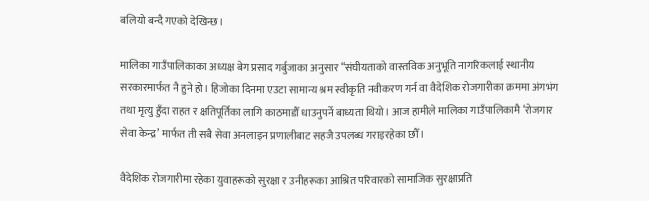बलियो बन्दै गएको देखिन्छ।

मालिका गाउँपालिकाका अध्यक्ष बेग प्रसाद गर्बुजाका अनुसार “संघीयताको वास्तविक अनुभूति नागरिकलाई स्थानीय सरकारमार्फत नै हुने हो। हिजोका दिनमा एउटा सामान्य श्रम स्वीकृति नवीकरण गर्न वा वैदेशिक रोजगारीका क्रममा अंगभंग तथा मृत्यु हुँदा राहत र क्षतिपूर्तिका लागि काठमाडौँ धाउनुपर्ने बाध्यता थियो। आज हामीले मालिका गाउँपालिकामै ‘रोजगार सेवा केन्द्र’ मार्फत ती सबै सेवा अनलाइन प्रणालीबाट सहजै उपलब्ध गराइरहेका छौँ।

वैदेशिक रोजगारीमा रहेका युवाहरूको सुरक्षा र उनीहरूका आश्रित परिवारको सामाजिक सुरक्षाप्रति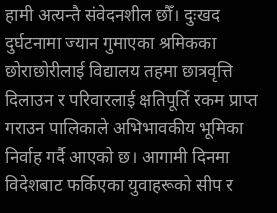हामी अत्यन्तै संवेदनशील छौँ। दुःखद दुर्घटनामा ज्यान गुमाएका श्रमिकका छोराछोरीलाई विद्यालय तहमा छात्रवृत्ति दिलाउन र परिवारलाई क्षतिपूर्ति रकम प्राप्त गराउन पालिकाले अभिभावकीय भूमिका निर्वाह गर्दै आएको छ। आगामी दिनमा विदेशबाट फर्किएका युवाहरूको सीप र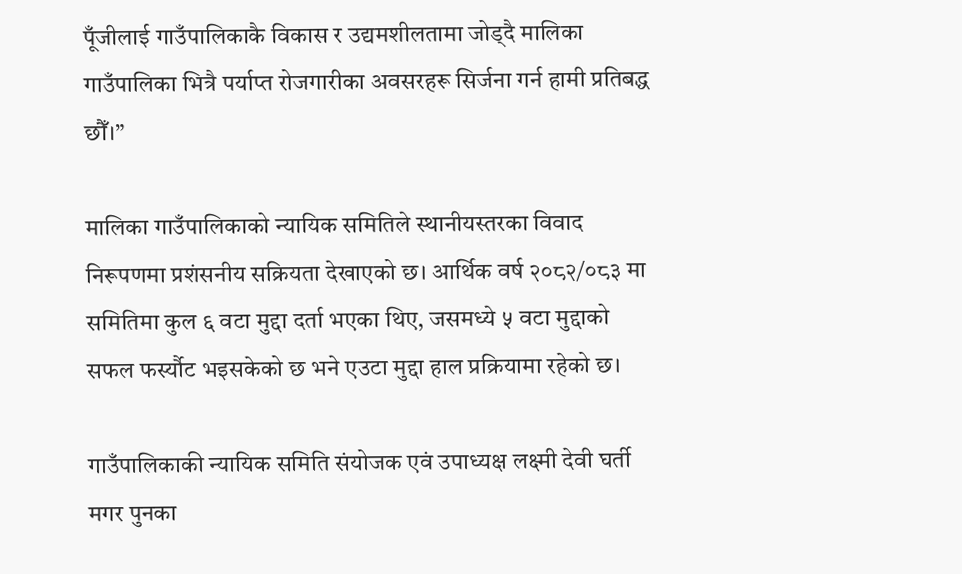पूँजीलाई गाउँपालिकाकै विकास र उद्यमशीलतामा जोड्दै मालिका गाउँपालिका भित्रै पर्याप्त रोजगारीका अवसरहरू सिर्जना गर्न हामी प्रतिबद्ध छौँ।”

मालिका गाउँपालिकाको न्यायिक समितिले स्थानीयस्तरका विवाद निरूपणमा प्रशंसनीय सक्रियता देखाएको छ। आर्थिक वर्ष २०८२/०८३ मा समितिमा कुल ६ वटा मुद्दा दर्ता भएका थिए, जसमध्ये ५ वटा मुद्दाको सफल फर्स्यौट भइसकेको छ भने एउटा मुद्दा हाल प्रक्रियामा रहेको छ।

गाउँपालिकाकी न्यायिक समिति संयोजक एवं उपाध्यक्ष लक्ष्मी देवी घर्ती मगर पुनका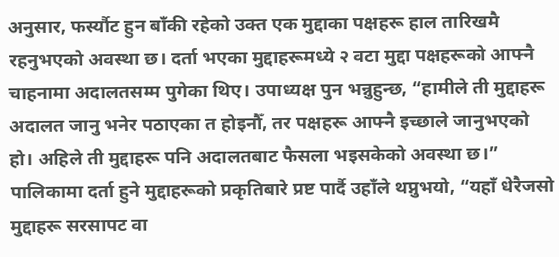अनुसार, फर्स्यौट हुन बाँकी रहेको उक्त एक मुद्दाका पक्षहरू हाल तारिखमै रहनुभएको अवस्था छ। दर्ता भएका मुद्दाहरूमध्ये २ वटा मुद्दा पक्षहरूको आफ्नै चाहनामा अदालतसम्म पुगेका थिए। उपाध्यक्ष पुन भन्नुहुन्छ, “हामीले ती मुद्दाहरू अदालत जानु भनेर पठाएका त होइनौँ, तर पक्षहरू आफ्नै इच्छाले जानुभएको हो। अहिले ती मुद्दाहरू पनि अदालतबाट फैसला भइसकेको अवस्था छ।” पालिकामा दर्ता हुने मुद्दाहरूको प्रकृतिबारे प्रष्ट पार्दै उहाँले थप्नुभयो, “यहाँ धेरैजसो मुद्दाहरू सरसापट वा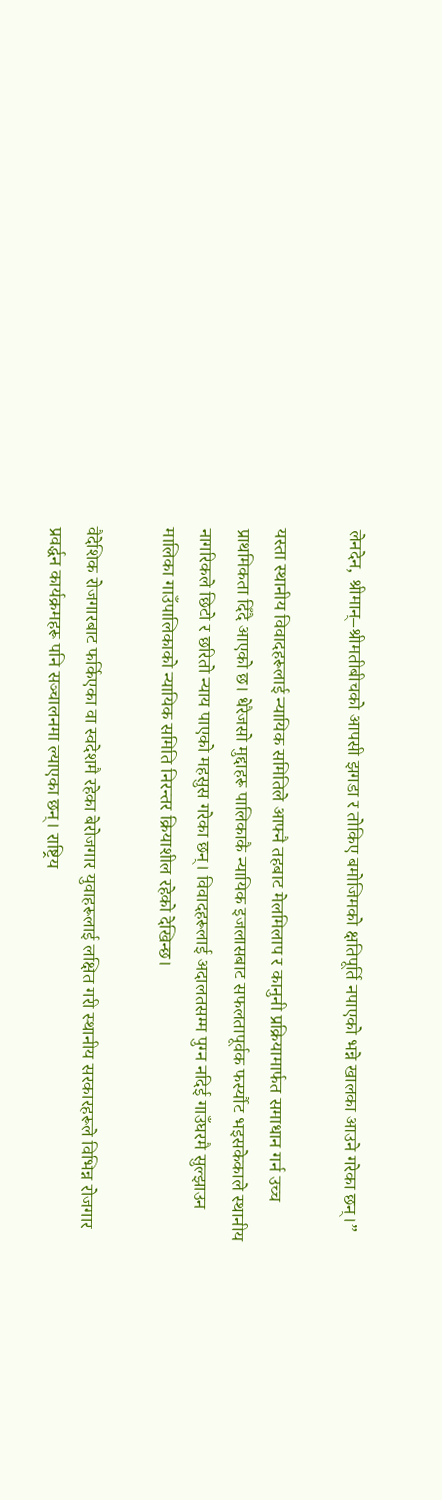लेनदेन, श्रीमान्–श्रीमतीबीचको आपसी झगडा र तोकिए बमोजिमको क्षतिपूर्ति नपाएको भन्ने खालका आउने गरेका छन्।”

यस्ता स्थानीय विवादहरूलाई न्यायिक समितिले आफ्नै तहबाट मेलमिलाप र कानुनी प्रक्रियामार्फत समाधान गर्न उच्च प्राथमिकता दिँदै आएको छ। धेरैजसो मुद्दाहरू पालिकाकै न्यायिक इजलासबाट सफलतापूर्वक फर्स्यौट भइसकेकाले स्थानीय नागरिकले छिटो र छरितो न्याय पाएको महसुस गरेका छन्। विवादहरूलाई अदालतसम्म पुग्न नदिई गाउँघरमै सुल्झाउन मालिका गाउँपालिकाको न्यायिक समिति निरन्तर क्रियाशील रहेको देखिन्छ।

वैदेशिक रोजगारबाट फर्किएका वा स्वदेशमै रहेका बेरोजगार युवाहरूलाई लक्षित गरी स्थानीय सरकारहरूले विभिन्न रोजगार प्रवर्द्धन कार्यक्रमहरू पनि सञ्चालनमा ल्याएका छन्। राष्ट्रिय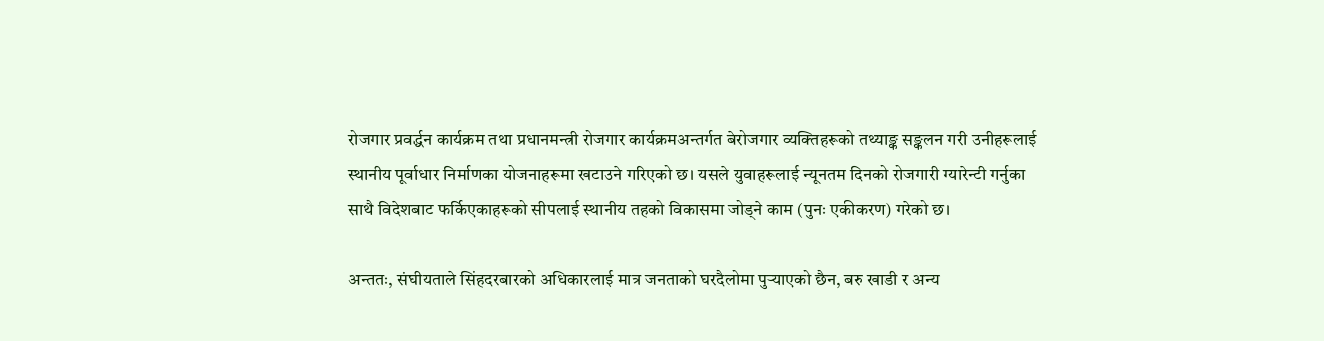रोजगार प्रवर्द्धन कार्यक्रम तथा प्रधानमन्त्री रोजगार कार्यक्रमअन्तर्गत बेरोजगार व्यक्तिहरूको तथ्याङ्क सङ्कलन गरी उनीहरूलाई स्थानीय पूर्वाधार निर्माणका योजनाहरूमा खटाउने गरिएको छ। यसले युवाहरूलाई न्यूनतम दिनको रोजगारी ग्यारेन्टी गर्नुका साथै विदेशबाट फर्किएकाहरूको सीपलाई स्थानीय तहको विकासमा जोड्ने काम (पुनः एकीकरण) गरेको छ।

अन्ततः, संघीयताले सिंहदरबारको अधिकारलाई मात्र जनताको घरदैलोमा पुर्‍याएको छैन, बरु खाडी र अन्य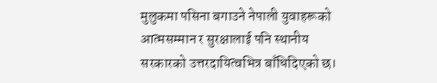मुलुकमा पसिना बगाउने नेपाली युवाहरूको आत्मसम्मान र सुरक्षालाई पनि स्थानीय सरकारको उत्तरदायित्वभित्र बाँधिदिएको छ।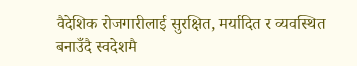वैदेशिक रोजगारीलाई सुरक्षित, मर्यादित र व्यवस्थित बनाउँदै स्वदेशमै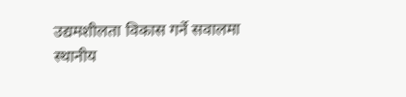उद्यमशीलता विकास गर्ने सवालमा स्थानीय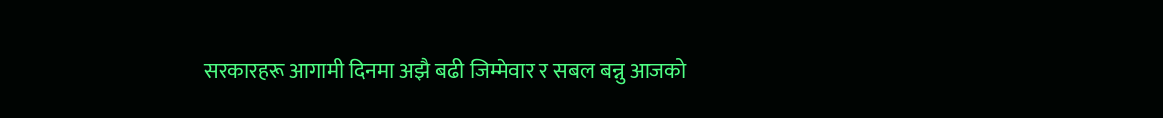सरकारहरू आगामी दिनमा अझै बढी जिम्मेवार र सबल बन्नु आजको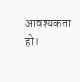आवश्यकता हो।